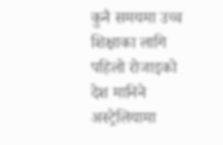कुनै समयमा उच्च शिक्षाका लागि पहिलो रोजाइको देश मानिने अस्ट्रेलियामा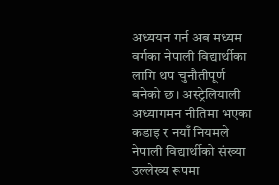अध्ययन गर्न अब मध्यम वर्गका नेपाली विद्यार्थीका लागि थप चुनौतीपूर्ण बनेको छ। अस्ट्रेलियाली अध्यागमन नीतिमा भएका कडाइ र नयाँ नियमले नेपाली विद्यार्थीको संख्या उल्लेख्य रूपमा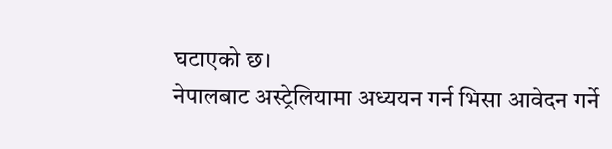घटाएको छ।
नेपालबाट अस्ट्रेलियामा अध्ययन गर्न भिसा आवेदन गर्ने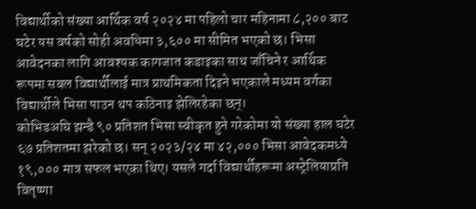विद्यार्थीको संख्या आर्थिक वर्ष २०२४ मा पहिलो चार महिनामा ८,२०० बाट घटेर यस वर्षको सोही अवधिमा ३,६०० मा सीमित भएको छ। भिसा आवेदनका लागि आवश्यक कागजात कडाइका साथ जाँचिने र आर्थिक रूपमा सबल विद्यार्थीलाई मात्र प्राथमिकता दिइने भएकाले मध्यम वर्गका विद्यार्थीले भिसा पाउन थप कठिनाइ झेलिरहेका छन्।
कोभिडअघि झन्डै ९० प्रतिशत भिसा स्वीकृत हुने गरेकोमा यो संख्या हाल घटेर ६७ प्रतिशतमा झरेको छ। सन् २०२३/२४ मा ४२,००० भिसा आवेदकमध्ये १९,००० मात्र सफल भएका थिए। यसले गर्दा विद्यार्थीहरूमा अस्ट्रेलियाप्रति वितृष्णा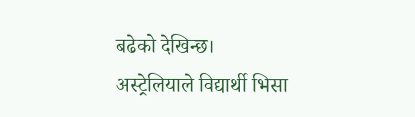बढेको देखिन्छ।
अस्ट्रेलियाले विद्यार्थी भिसा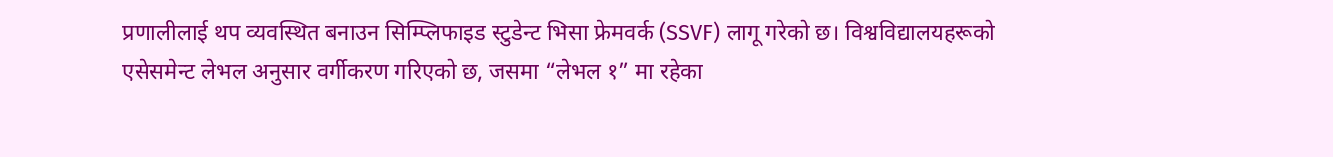प्रणालीलाई थप व्यवस्थित बनाउन सिम्प्लिफाइड स्टुडेन्ट भिसा फ्रेमवर्क (SSVF) लागू गरेको छ। विश्वविद्यालयहरूको एसेसमेन्ट लेभल अनुसार वर्गीकरण गरिएको छ, जसमा “लेभल १” मा रहेका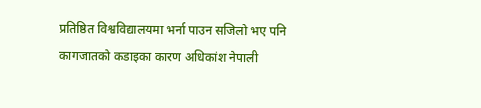प्रतिष्ठित विश्वविद्यालयमा भर्ना पाउन सजिलो भए पनि कागजातको कडाइका कारण अधिकांश नेपाली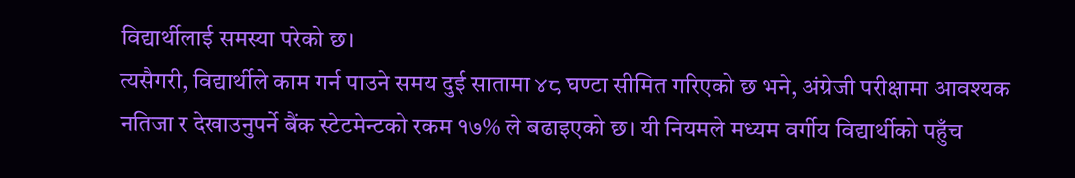विद्यार्थीलाई समस्या परेको छ।
त्यसैगरी, विद्यार्थीले काम गर्न पाउने समय दुई सातामा ४८ घण्टा सीमित गरिएको छ भने, अंग्रेजी परीक्षामा आवश्यक नतिजा र देखाउनुपर्ने बैंक स्टेटमेन्टको रकम १७% ले बढाइएको छ। यी नियमले मध्यम वर्गीय विद्यार्थीको पहुँच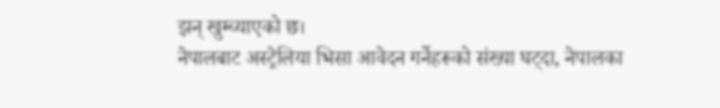झन् खुम्च्याएको छ।
नेपालबाट अस्ट्रेलिया भिसा आवेदन गर्नेहरूको संख्या घट्दा, नेपालका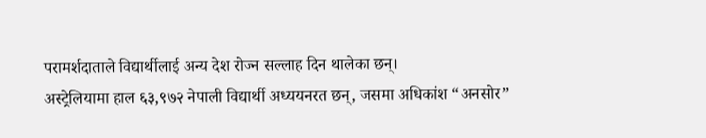परामर्शदाताले विद्यार्थीलाई अन्य देश रोज्न सल्लाह दिन थालेका छन्।
अस्ट्रेलियामा हाल ६३,९७२ नेपाली विद्यार्थी अध्ययनरत छन्, जसमा अधिकांश “अनसोर”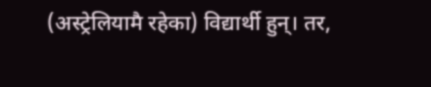(अस्ट्रेलियामै रहेका) विद्यार्थी हुन्। तर,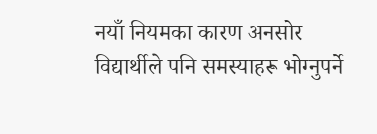नयाँ नियमका कारण अनसोर विद्यार्थीले पनि समस्याहरू भोग्नुपर्ने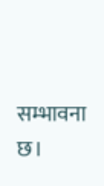सम्भावना छ।